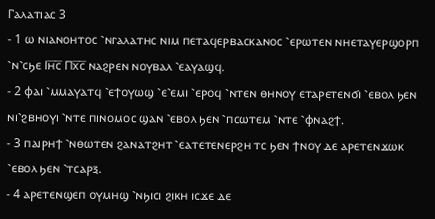Ⲅⲁⲗⲁⲧⲓⲁⲥ 3
- 1 ⲱ ⲛⲓⲁⲛⲟⲏⲧⲟⲥ ⳿ⲛⲅⲁⲗⲁⲧⲏⲥ ⲛⲓⲙ ⲡⲉⲧⲁϥⲉⲣⲃⲁⲥⲕⲁⲛⲟⲥ ⳿ⲉⲣⲱⲧⲉⲛ ⲛⲏⲉⲧⲁⲩⲉⲣϣⲟⲣⲡ ⳿ⲛ⳿ⲥϧⲉ Ⲓⲏ̅ⲥ̅ Ⲡⲭ̅ⲥ̅ ⲛⲁϩⲣⲉⲛ ⲛⲟⲩⲃⲁⲗ ⳿ⲉⲁⲩⲁϣϥ.
- 2 ⲫⲁⲓ ⳿ⲙⲙⲁⲩⲁⲧϥ ⳿ⲉϯⲟⲩⲱϣ ⳿ⲉ⳿ⲉⲙⲓ ⳿ⲉⲣⲟϥ ⳿ⲛⲧⲉⲛ ⲑⲏⲛⲟⲩ ⲉⲧⲁⲣⲉⲧⲉⲛϭⲓ ⳿ⲉⲃⲟⲗ ϧⲉⲛ ⲛⲓ⳿ϩⲃⲏⲟⲩⲓ ⳿ⲛⲧⲉ ⲡⲓⲛⲟⲙⲟⲥ ϣⲁⲛ ⳿ⲉⲃⲟⲗ ϧⲉⲛ ⳿ⲡⲥⲱⲧⲉⲙ ⳿ⲛⲧⲉ ⳿ⲫⲛⲁϩϯ.
- 3 ⲡⲁⲓⲣⲏϯ ⳿ⲛⲑⲱⲧⲉⲛ ϩⲁⲛⲁⲧϩⲏⲧ ⳿ⲉⲁⲧⲉⲧⲉⲛⲉⲣϩⲏ ⲧⲥ ϧⲉⲛ ϯⲛⲟⲩ ⲇⲉ ⲁⲣⲉⲧⲉⲛϫⲱⲕ ⳿ⲉⲃⲟⲗ ϧⲉⲛ ⳿ⲧⲥⲁⲣⲝ.
- 4 ⲁⲣⲉⲧⲉⲛϣⲉⲡ ⲟⲩⲙⲏϣ ⳿ⲛϧⲓⲥⲓ ϩⲓⲕⲏ ⲓⲥϫⲉ ⲇⲉ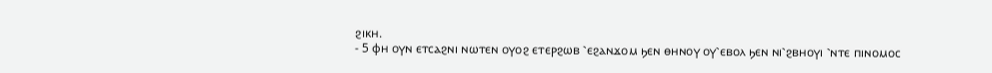ϩⲓⲕⲏ.
- 5 ⲫⲏ ⲟⲩⲛ ⲉⲧⲥⲁϩⲛⲓ ⲛⲱⲧⲉⲛ ⲟⲩⲟϩ ⲉⲧⲉⲣϩⲱⲃ ⳿ⲉϩⲁⲛϫⲟⲙ ϧⲉⲛ ⲑⲏⲛⲟⲩ ⲟⲩ⳿ⲉⲃⲟⲗ ϧⲉⲛ ⲛⲓ⳿ϩⲃⲏⲟⲩⲓ ⳿ⲛⲧⲉ ⲡⲓⲛⲟⲙⲟⲥ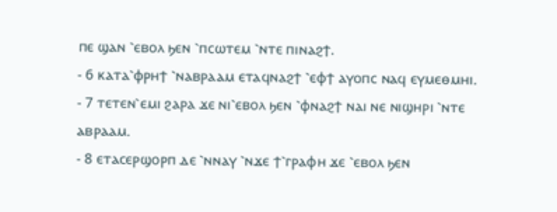ⲡⲉ ϣⲁⲛ ⳿ⲉⲃⲟⲗ ϧⲉⲛ ⳿ⲡⲥⲱⲧⲉⲙ ⳿ⲛⲧⲉ ⲡⲓⲛⲁϩϯ.
- 6 ⲕⲁⲧⲁ⳿ⲫⲣⲏϯ ⳿ⲛⲁⲃⲣⲁⲁⲙ ⲉⲧⲁϥⲛⲁϩϯ ⳿ⲉⲫϯ ⲁⲩⲟⲡⲥ ⲛⲁϥ ⲉⲩⲙⲉⲑⲙⲏⲓ.
- 7 ⲧⲉⲧⲉⲛ⳿ⲉⲙⲓ ϩⲁⲣⲁ ϫⲉ ⲛⲓ⳿ⲉⲃⲟⲗ ϧⲉⲛ ⳿ⲫⲛⲁϩϯ ⲛⲁⲓ ⲛⲉ ⲛⲓϣⲏⲣⲓ ⳿ⲛⲧⲉ ⲁⲃⲣⲁⲁⲙ.
- 8 ⲉⲧⲁⲥⲉⲣϣⲟⲣⲡ ⲇⲉ ⳿ⲛⲛⲁⲩ ⳿ⲛϫⲉ ϯ⳿ⲅⲣⲁⲫⲏ ϫⲉ ⳿ⲉⲃⲟⲗ ϧⲉⲛ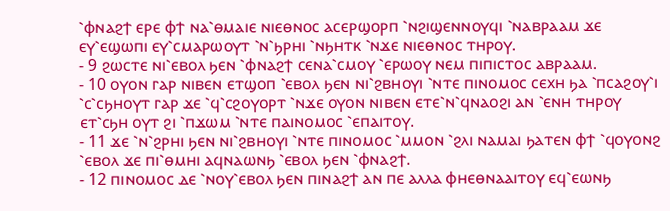⳿ⲫⲛⲁϩϯ ⲉⲣⲉ ⲫϯ ⲛⲁ⳿ⲑⲙⲁⲓⲉ ⲛⲓⲉⲑⲛⲟⲥ ⲁⲥⲉⲣϣⲟⲣⲡ ⳿ⲛϩⲓϣⲉⲛⲛⲟⲩϥⲓ ⳿ⲛⲁⲃⲣⲁⲁⲙ ϫⲉ ⲉⲩ⳿ⲉϣⲱⲡⲓ ⲉⲩ⳿ⲥⲙⲁⲣⲱⲟⲩⲧ ⳿ⲛ⳿ϧⲣⲏⲓ ⳿ⲛϧⲏⲧⲕ ⳿ⲛϫⲉ ⲛⲓⲉⲑⲛⲟⲥ ⲧⲏⲣⲟⲩ.
- 9 ϩⲱⲥⲧⲉ ⲛⲓ⳿ⲉⲃⲟⲗ ϧⲉⲛ ⳿ⲫⲛⲁϩϯ ⲥⲉⲛⲁ⳿ⲥⲙⲟⲩ ⳿ⲉⲣⲱⲟⲩ ⲛⲉⲙ ⲡⲓⲡⲓⲥⲧⲟⲥ ⲁⲃⲣⲁⲁⲙ.
- 10 ⲟⲩⲟⲛ ⲅⲁⲣ ⲛⲓⲃⲉⲛ ⲉⲧϣⲟⲡ ⳿ⲉⲃⲟⲗ ϧⲉⲛ ⲛⲓ⳿ϩⲃⲏⲟⲩⲓ ⳿ⲛⲧⲉ ⲡⲓⲛⲟⲙⲟⲥ ⲥⲉⲭⲏ ϧⲁ ⳿ⲡⲥⲁϩⲟⲩ⳿ⲓ ⳿ⲥ⳿ⲥϧⲏⲟⲩⲧ ⲅⲁⲣ ϫⲉ ⳿ϥ⳿ⲥϩⲟⲩⲟⲣⲧ ⳿ⲛϫⲉ ⲟⲩⲟⲛ ⲛⲓⲃⲉⲛ ⲉⲧⲉ⳿ⲛ⳿ϥⲛⲁⲟϩⲓ ⲁⲛ ⳿ⲉⲛⲏ ⲧⲏⲣⲟⲩ ⲉⲧ⳿ⲥϧⲏ ⲟⲩⲧ ϩⲓ ⳿ⲡϫⲱⲙ ⳿ⲛⲧⲉ ⲡⲁⲓⲛⲟⲙⲟⲥ ⳿ⲉⲡⲁⲓⲧⲟⲩ.
- 11 ϫⲉ ⳿ⲛ⳿ϩⲣⲏⲓ ϧⲉⲛ ⲛⲓ⳿ϩⲃⲏⲟⲩⲓ ⳿ⲛⲧⲉ ⲡⲓⲛⲟⲙⲟⲥ ⳿ⲙⲙⲟⲛ ⳿ϩⲗⲓ ⲛⲁⲙⲁⲓ ϧⲁⲧⲉⲛ ⲫϯ ⳿ϥⲟⲩⲟⲛϩ ⳿ⲉⲃⲟⲗ ϫⲉ ⲡⲓ⳿ⲑⲙⲏⲓ ⲁϥⲛⲁⲱⲛϧ ⳿ⲉⲃⲟⲗ ϧⲉⲛ ⳿ⲫⲛⲁϩϯ.
- 12 ⲡⲓⲛⲟⲙⲟⲥ ⲇⲉ ⳿ⲛⲟⲩ⳿ⲉⲃⲟⲗ ϧⲉⲛ ⲡⲓⲛⲁϩϯ ⲁⲛ ⲡⲉ ⲁⲗⲗⲁ ⲫⲏⲉⲑⲛⲁⲁⲓⲧⲟⲩ ⲉϥ⳿ⲉⲱⲛϧ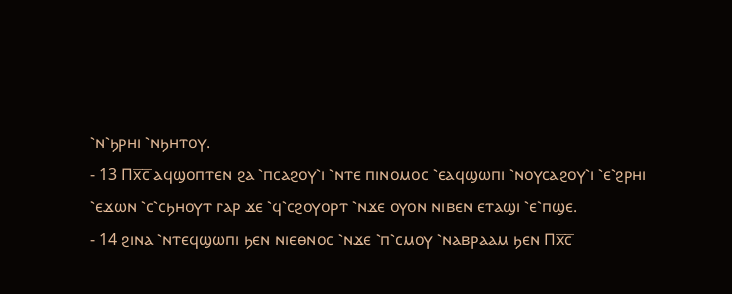⳿ⲛ⳿ϧⲣⲏⲓ ⳿ⲛϧⲏⲧⲟⲩ.
- 13 Ⲡⲭ̅ⲥ̅ ⲁϥϣⲟⲡⲧⲉⲛ ϩⲁ ⳿ⲡⲥⲁϩⲟⲩ⳿ⲓ ⳿ⲛⲧⲉ ⲡⲓⲛⲟⲙⲟⲥ ⳿ⲉⲁϥϣⲱⲡⲓ ⳿ⲛⲟⲩⲥⲁϩⲟⲩ⳿ⲓ ⳿ⲉ⳿ϩⲣⲏⲓ ⳿ⲉϫⲱⲛ ⳿ⲥ⳿ⲥϧⲏⲟⲩⲧ ⲅⲁⲣ ϫⲉ ⳿ϥ⳿ⲥϩⲟⲩⲟⲣⲧ ⳿ⲛϫⲉ ⲟⲩⲟⲛ ⲛⲓⲃⲉⲛ ⲉⲧⲁϣⲓ ⳿ⲉ⳿ⲡϣⲉ.
- 14 ϩⲓⲛⲁ ⳿ⲛⲧⲉϥϣⲱⲡⲓ ϧⲉⲛ ⲛⲓⲉⲑⲛⲟⲥ ⳿ⲛϫⲉ ⳿ⲡ⳿ⲥⲙⲟⲩ ⳿ⲛⲁⲃⲣⲁⲁⲙ ϧⲉⲛ Ⲡⲭ̅ⲥ̅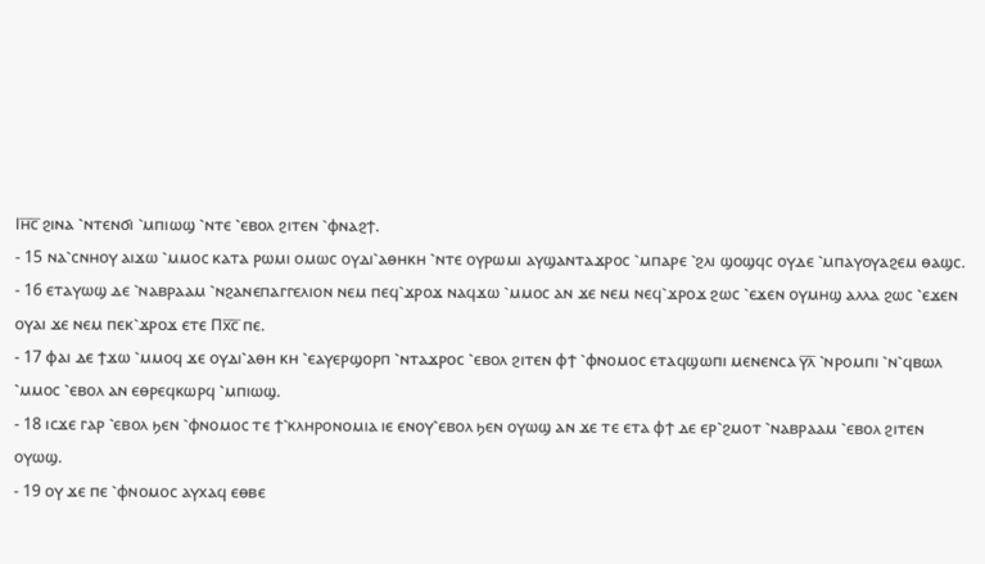Ⲓⲏ̅ⲥ̅ ϩⲓⲛⲁ ⳿ⲛⲧⲉⲛϭⲓ ⳿ⲙⲡⲓⲱϣ ⳿ⲛⲧⲉ ⳿ⲉⲃⲟⲗ ϩⲓⲧⲉⲛ ⳿ⲫⲛⲁϩϯ.
- 15 ⲛⲁ⳿ⲥⲛⲏⲟⲩ ⲁⲓϫⲱ ⳿ⲙⲙⲟⲥ ⲕⲁⲧⲁ ⲣⲱⲙⲓ ⲟⲙⲱⲥ ⲟⲩⲇⲓ⳿ⲁⲑⲏⲕⲏ ⳿ⲛⲧⲉ ⲟⲩⲣⲱⲙⲓ ⲁⲩϣⲁⲛⲧⲁϫⲣⲟⲥ ⳿ⲙⲡⲁⲣⲉ ⳿ϩⲗⲓ ϣⲟϣϥⲥ ⲟⲩⲇⲉ ⳿ⲙⲡⲁⲩⲟⲩⲁϩⲉⲙ ⲑⲁϣⲥ.
- 16 ⲉⲧⲁⲩⲱϣ ⲇⲉ ⳿ⲛⲁⲃⲣⲁⲁⲙ ⳿ⲛϩⲁⲛⲉⲡⲁⲅⲅⲉⲗⲓⲟⲛ ⲛⲉⲙ ⲡⲉϥ⳿ϫⲣⲟϫ ⲛⲁϥϫⲱ ⳿ⲙⲙⲟⲥ ⲁⲛ ϫⲉ ⲛⲉⲙ ⲛⲉϥ⳿ϫⲣⲟϫ ϩⲱⲥ ⳿ⲉϫⲉⲛ ⲟⲩⲙⲏϣ ⲁⲗⲗⲁ ϩⲱⲥ ⳿ⲉϫⲉⲛ ⲟⲩⲁⲓ ϫⲉ ⲛⲉⲙ ⲡⲉⲕ⳿ϫⲣⲟϫ ⲉⲧⲉ Ⲡⲭ̅ⲥ̅ ⲡⲉ.
- 17 ⲫⲁⲓ ⲇⲉ ϯϫⲱ ⳿ⲙⲙⲟϥ ϫⲉ ⲟⲩⲇⲓ⳿ⲁⲑⲏ ⲕⲏ ⳿ⲉⲁⲩⲉⲣϣⲟⲣⲡ ⳿ⲛⲧⲁϫⲣⲟⲥ ⳿ⲉⲃⲟⲗ ϩⲓⲧⲉⲛ ⲫϯ ⳿ⲫⲛⲟⲙⲟⲥ ⲉⲧⲁϥϣⲱⲡⲓ ⲙⲉⲛⲉⲛⲥⲁ ⲩ̅ⲗ̅ ⳿ⲛⲣⲟⲙⲡⲓ ⳿ⲛ⳿ϥⲃⲱⲗ ⳿ⲙⲙⲟⲥ ⳿ⲉⲃⲟⲗ ⲁⲛ ⲉⲑⲣⲉϥⲕⲱⲣϥ ⳿ⲙⲡⲓⲱϣ.
- 18 ⲓⲥϫⲉ ⲅⲁⲣ ⳿ⲉⲃⲟⲗ ϧⲉⲛ ⳿ⲫⲛⲟⲙⲟⲥ ⲧⲉ ϯ⳿ⲕⲗⲏⲣⲟⲛⲟⲙⲓⲁ ⲓⲉ ⲉⲛⲟⲩ⳿ⲉⲃⲟⲗ ϧⲉⲛ ⲟⲩⲱϣ ⲁⲛ ϫⲉ ⲧⲉ ⲉⲧⲁ ⲫϯ ⲇⲉ ⲉⲣ⳿ϩⲙⲟⲧ ⳿ⲛⲁⲃⲣⲁⲁⲙ ⳿ⲉⲃⲟⲗ ϩⲓⲧⲉⲛ ⲟⲩⲱϣ.
- 19 ⲟⲩ ϫⲉ ⲡⲉ ⳿ⲫⲛⲟⲙⲟⲥ ⲁⲩⲭⲁϥ ⲉⲑⲃⲉ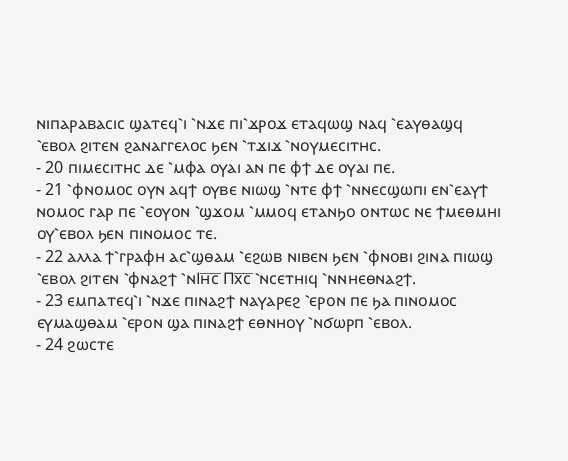ⲛⲓⲡⲁⲣⲁⲃⲁⲥⲓⲥ ϣⲁⲧⲉϥ⳿ⲓ ⳿ⲛϫⲉ ⲡⲓ⳿ϫⲣⲟϫ ⲉⲧⲁϥⲱϣ ⲛⲁϥ ⳿ⲉⲁⲩⲑⲁϣϥ ⳿ⲉⲃⲟⲗ ϩⲓⲧⲉⲛ ϩⲁⲛⲁⲅⲅⲉⲗⲟⲥ ϧⲉⲛ ⳿ⲧϫⲓϫ ⳿ⲛⲟⲩⲙⲉⲥⲓⲧⲏⲥ.
- 20 ⲡⲓⲙⲉⲥⲓⲧⲏⲥ ⲇⲉ ⳿ⲙⲫⲁ ⲟⲩⲁⲓ ⲁⲛ ⲡⲉ ⲫϯ ⲇⲉ ⲟⲩⲁⲓ ⲡⲉ.
- 21 ⳿ⲫⲛⲟⲙⲟⲥ ⲟⲩⲛ ⲁϥϯ ⲟⲩⲃⲉ ⲛⲓⲱϣ ⳿ⲛⲧⲉ ⲫϯ ⳿ⲛⲛⲉⲥϣⲱⲡⲓ ⲉⲛ⳿ⲉⲁⲩϯ ⲛⲟⲙⲟⲥ ⲅⲁⲣ ⲡⲉ ⳿ⲉⲟⲩⲟⲛ ⳿ϣϫⲟⲙ ⳿ⲙⲙⲟϥ ⲉⲧⲁⲛϧⲟ ⲟⲛⲧⲱⲥ ⲛⲉ ϯⲙⲉⲑⲙⲏⲓ ⲟⲩ⳿ⲉⲃⲟⲗ ϧⲉⲛ ⲡⲓⲛⲟⲙⲟⲥ ⲧⲉ.
- 22 ⲁⲗⲗⲁ ϯ⳿ⲅⲣⲁⲫⲏ ⲁⲥ⳿ϣⲑⲁⲙ ⳿ⲉϩⲱⲃ ⲛⲓⲃⲉⲛ ϧⲉⲛ ⳿ⲫⲛⲟⲃⲓ ϩⲓⲛⲁ ⲡⲓⲱϣ ⳿ⲉⲃⲟⲗ ϩⲓⲧⲉⲛ ⳿ⲫⲛⲁϩϯ ⳿ⲛⲒⲏ̅ⲥ̅ Ⲡⲭ̅ⲥ̅ ⳿ⲛⲥⲉⲧⲏⲓϥ ⳿ⲛⲛⲏⲉⲑⲛⲁϩϯ.
- 23 ⲉⲙⲡⲁⲧⲉϥ⳿ⲓ ⳿ⲛϫⲉ ⲡⲓⲛⲁϩϯ ⲛⲁⲩⲁⲣⲉϩ ⳿ⲉⲣⲟⲛ ⲡⲉ ϧⲁ ⲡⲓⲛⲟⲙⲟⲥ ⲉⲩⲙⲁϣⲑⲁⲙ ⳿ⲉⲣⲟⲛ ϣⲁ ⲡⲓⲛⲁϩϯ ⲉⲑⲛⲏⲟⲩ ⳿ⲛϭⲱⲣⲡ ⳿ⲉⲃⲟⲗ.
- 24 ϩⲱⲥⲧⲉ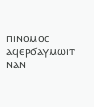ⲡⲓⲛⲟⲙⲟⲥ ⲁϥⲉⲣϭⲁⲩⲙⲱⲓⲧ ⲛⲁⲛ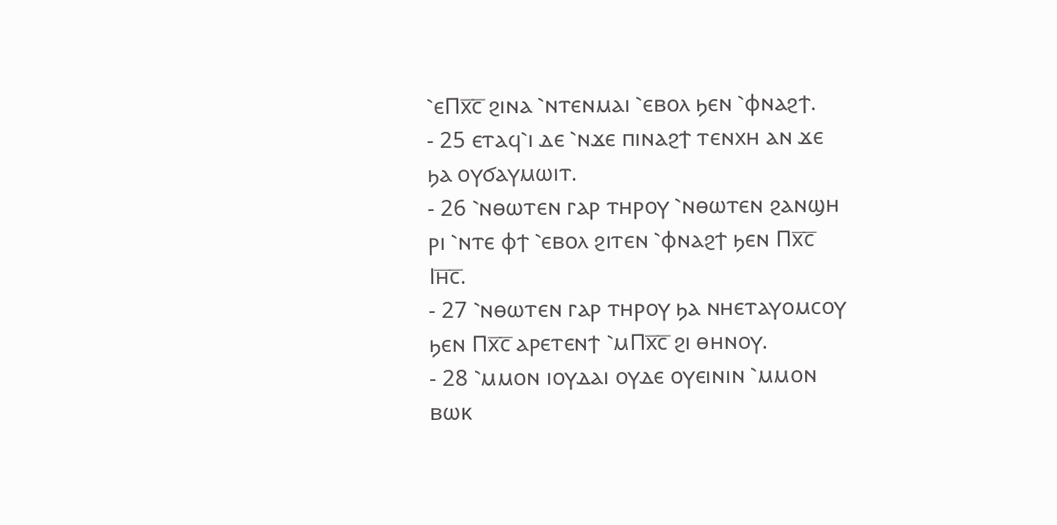⳿ⲉⲠⲭ̅ⲥ̅ ϩⲓⲛⲁ ⳿ⲛⲧⲉⲛⲙⲁⲓ ⳿ⲉⲃⲟⲗ ϧⲉⲛ ⳿ⲫⲛⲁϩϯ.
- 25 ⲉⲧⲁϥ⳿ⲓ ⲇⲉ ⳿ⲛϫⲉ ⲡⲓⲛⲁϩϯ ⲧⲉⲛⲭⲏ ⲁⲛ ϫⲉ ϧⲁ ⲟⲩϭⲁⲩⲙⲱⲓⲧ.
- 26 ⳿ⲛⲑⲱⲧⲉⲛ ⲅⲁⲣ ⲧⲏⲣⲟⲩ ⳿ⲛⲑⲱⲧⲉⲛ ϩⲁⲛϣⲏ ⲣⲓ ⳿ⲛⲧⲉ ⲫϯ ⳿ⲉⲃⲟⲗ ϩⲓⲧⲉⲛ ⳿ⲫⲛⲁϩϯ ϧⲉⲛ Ⲡⲭ̅ⲥ̅ Ⲓⲏ̅ⲥ̅.
- 27 ⳿ⲛⲑⲱⲧⲉⲛ ⲅⲁⲣ ⲧⲏⲣⲟⲩ ϧⲁ ⲛⲏⲉⲧⲁⲩⲟⲙⲥⲟⲩ ϧⲉⲛ Ⲡⲭ̅ⲥ̅ ⲁⲣⲉⲧⲉⲛϯ ⳿ⲙⲠⲭ̅ⲥ̅ ϩⲓ ⲑⲏⲛⲟⲩ.
- 28 ⳿ⲙⲙⲟⲛ ⲓⲟⲩⲇⲁⲓ ⲟⲩⲇⲉ ⲟⲩⲉⲓⲛⲓⲛ ⳿ⲙⲙⲟⲛ ⲃⲱⲕ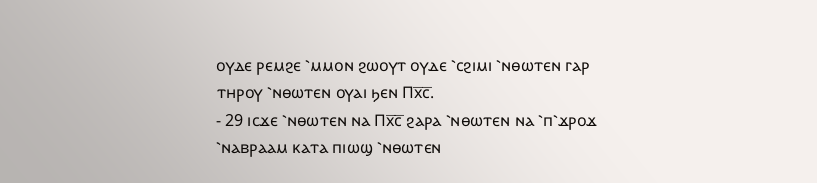ⲟⲩⲇⲉ ⲣⲉⲙϩⲉ ⳿ⲙⲙⲟⲛ ϩⲱⲟⲩⲧ ⲟⲩⲇⲉ ⳿ⲥϩⲓⲙⲓ ⳿ⲛⲑⲱⲧⲉⲛ ⲅⲁⲣ ⲧⲏⲣⲟⲩ ⳿ⲛⲑⲱⲧⲉⲛ ⲟⲩⲁⲓ ϧⲉⲛ Ⲡⲭ̅ⲥ̅.
- 29 ⲓⲥϫⲉ ⳿ⲛⲑⲱⲧⲉⲛ ⲛⲁ Ⲡⲭ̅ⲥ̅ ϩⲁⲣⲁ ⳿ⲛⲑⲱⲧⲉⲛ ⲛⲁ ⳿ⲡ⳿ϫⲣⲟϫ ⳿ⲛⲁⲃⲣⲁⲁⲙ ⲕⲁⲧⲁ ⲡⲓⲱϣ ⳿ⲛⲑⲱⲧⲉⲛ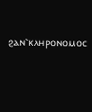ϩⲁⲛ⳿ⲕⲗⲏⲣⲟⲛⲟⲙⲟⲥ